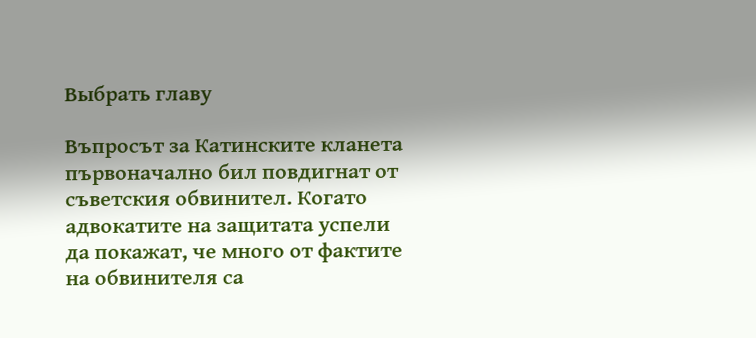Выбрать главу

Въпросът за Катинските кланета първоначално бил повдигнат от съветския обвинител. Когато адвокатите на защитата успели да покажат, че много от фактите на обвинителя са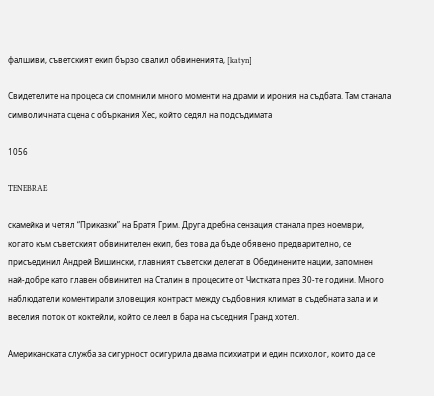фалшиви, съветският екип бързо свалил обвиненията, [katyn]

Свидетелите на процеса си спомнили много моменти на драми и ирония на съдбата. Там станала символичната сцена с объркания Хес, който седял на подсъдимата

1056

TENEBRAE

скамейка и четял “Приказки” на Братя Грим. Друга дребна сензация станала през ноември, когато към съветският обвинителен екип, без това да бъде обявено предварително, се присъединил Андрей Вишински, главният съветски делегат в Обединените нации, запомнен най-добре като главен обвинител на Сталин в процесите от Чистката през 30-те години. Много наблюдатели коментирали зловещия контраст между съдбовния климат в съдебната зала и и веселия поток от коктейли, който се леел в бара на съседния Гранд хотел.

Американската служба за сигурност осигурила двама психиатри и един психолог, които да се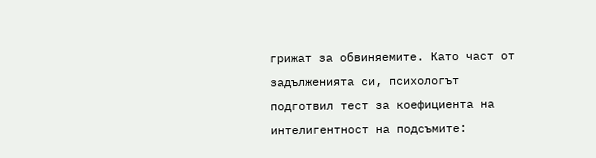грижат за обвиняемите. Като част от задълженията си, психологът подготвил тест за коефициента на интелигентност на подсъмите: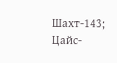Шахт-143; Цайс-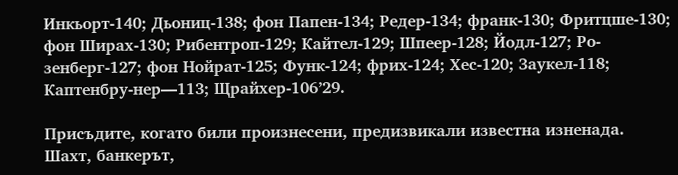Инкьорт-140; Дьониц-138; фон Папен-134; Редер-134; франк-130; Фритцше-130; фон Ширах-130; Рибентроп-129; Кайтел-129; Шпеер-128; Йодл-127; Ро-зенберг-127; фон Нойрат-125; Функ-124; фрих-124; Хес-120; Заукел-118; Каптенбру-нер—113; Щрайхер-106’29.

Присъдите, когато били произнесени, предизвикали известна изненада. Шахт, банкерът,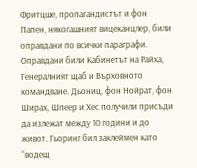Фритцше, пропагандистът и фон Папен, някогашният вицеканцлер, били оправдани по всички параграфи. Оправдани били Кабинетът на Райха, Генералният щаб и Върховното командване. Дьониц, фон Нойрат, фон Ширах, Шпеер и Хес получили присъди да излежат между 10 години и до живот. Гьоринг бил заклеймен като “водещ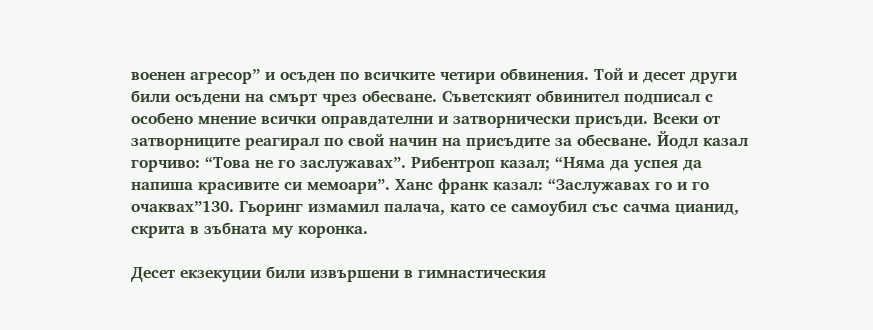военен агресор” и осъден по всичките четири обвинения. Той и десет други били осъдени на смърт чрез обесване. Съветският обвинител подписал с особено мнение всички оправдателни и затворнически присъди. Всеки от затворниците реагирал по свой начин на присъдите за обесване. Йодл казал горчиво: “Това не го заслужавах”. Рибентроп казал; “Няма да успея да напиша красивите си мемоари”. Ханс франк казал: “Заслужавах го и го очаквах”130. Гьоринг измамил палача, като се самоубил със сачма цианид, скрита в зъбната му коронка.

Десет екзекуции били извършени в гимнастическия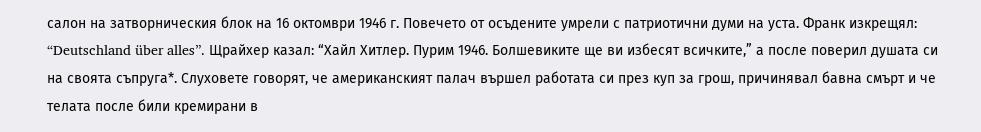салон на затворническия блок на 16 октомври 1946 г. Повечето от осъдените умрели с патриотични думи на уста. Франк изкрещял: “Deutschland über alles”. Щрайхер казал: “Хайл Хитлер. Пурим 1946. Болшевиките ще ви избесят всичките,” а после поверил душата си на своята съпруга*. Слуховете говорят, че американският палач вършел работата си през куп за грош, причинявал бавна смърт и че телата после били кремирани в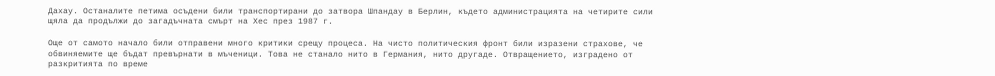Дахау. Останалите петима осъдени били транспортирани до затвора Шпандау в Берлин, където администрацията на четирите сили щяла да продължи до загадъчната смърт на Хес през 1987 г.

Още от самото начало били отправени много критики срещу процеса. На чисто политическия фронт били изразени страхове, че обвиняемите ще бъдат превърнати в мъченици. Това не станало нито в Германия, нито другаде. Отвращението, изградено от разкритията по време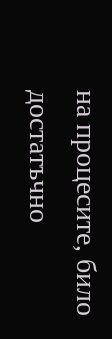на процесите, било достатъчно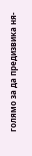голямо за да предизвика ня-